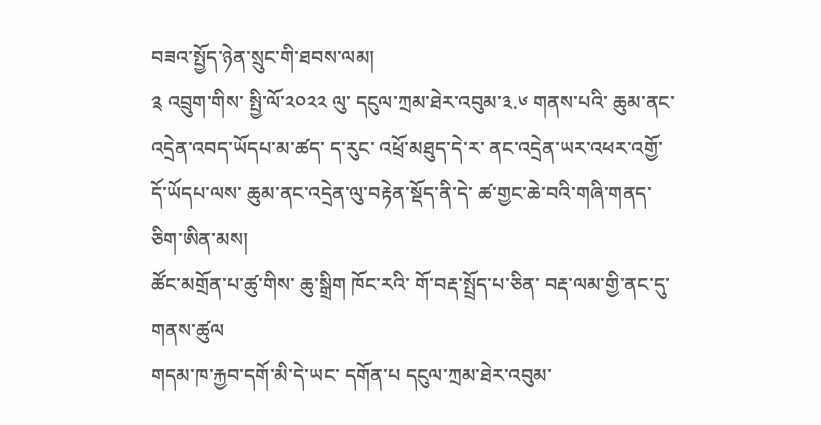བཟའ་སྤྱོད་ཉེན་སྲུང་གི་ཐབས་ལམ།
༉ འབྲུག་གིས་ སྤྱི་ལོ་༢༠༢༢ ལུ་ དངུལ་ཀྲམ་ཐེར་འབུམ་༣.༦ གནས་པའི་ ཆུམ་ནང་འདྲེན་འབད་ཡོདཔ་མ་ཚད་ ད་རུང་ འཕྲོ་མཐུད་དེ་ར་ ནང་འདྲེན་ཡར་འཕར་འགྱོ་དོ་ཡོདཔ་ལས་ ཆུམ་ནང་འདྲེན་ལུ་བརྟེན་སྡོད་ནི་དེ་ ཚ་གྱང་ཆེ་བའི་གཞི་གནད་ཅིག་ཨིན་མས།
ཚོང་མགྲོན་པ་ཚུ་གིས་ ཆུ་སྒྲིག ཁོང་རའི་ གོ་བརྡ་སྤྲོད་པ་ཅིན་ བརྡ་ལམ་གྱི་ནང་དུ་གནས་ཚུལ
གདམ་ཁ་རྐྱབ་དགོ་མི་དེ་ཡང་ དགོན་པ དངུལ་ཀྲམ་ཐེར་འབུམ་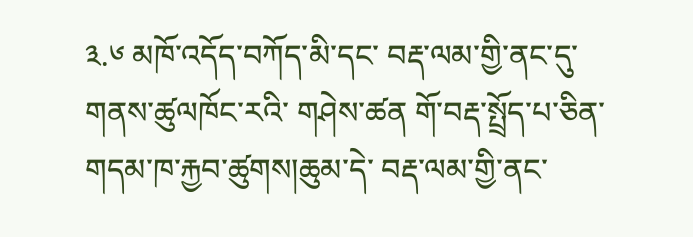༣.༦ མཁོ་འདོད་བཀོད་མི་དང་ བརྡ་ལམ་གྱི་ནང་དུ་གནས་ཚུལཁོང་རའི་ གཤེས་ཚན གོ་བརྡ་སྤྲོད་པ་ཅིན་ གདམ་ཁ་རྐྱབ་ཚུགས།ཆུམ་དེ་ བརྡ་ལམ་གྱི་ནང་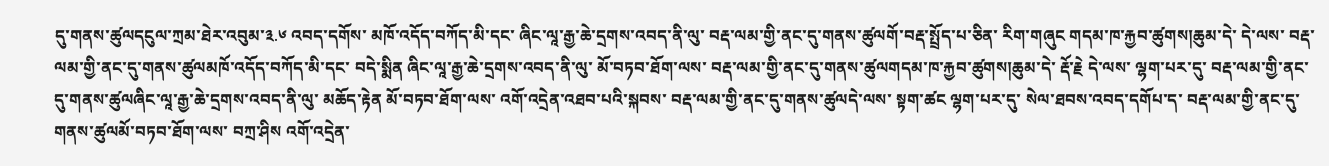དུ་གནས་ཚུལདངུལ་ཀྲམ་ཐེར་འབུམ་༣.༦ འབད་དགོས་ མཁོ་འདོད་བཀོད་མི་དང་ ཞིང་ལཱ་རྒྱ་ཆེ་དྲགས་འབད་ནི་ལུ་ བརྡ་ལམ་གྱི་ནང་དུ་གནས་ཚུལགོ་བརྡ་སྤྲོད་པ་ཅིན་ རིག་གཞུང གདམ་ཁ་རྐྱབ་ཚུགས།ཆུམ་དེ་ དེ་ལས་ བརྡ་ལམ་གྱི་ནང་དུ་གནས་ཚུལམཁོ་འདོད་བཀོད་མི་དང་ བདེ་སྨིན ཞིང་ལཱ་རྒྱ་ཆེ་དྲགས་འབད་ནི་ལུ་ མོ་བཏབ་ཐོག་ལས་ བརྡ་ལམ་གྱི་ནང་དུ་གནས་ཚུལགདམ་ཁ་རྐྱབ་ཚུགས།ཆུམ་དེ་ རྡོ་རྗེ དེ་ལས་ ལྷག་པར་དུ་ བརྡ་ལམ་གྱི་ནང་དུ་གནས་ཚུལཞིང་ལཱ་རྒྱ་ཆེ་དྲགས་འབད་ནི་ལུ་ མཆོད་རྟེན མོ་བཏབ་ཐོག་ལས་ འགོ་འདྲེན་འཐབ་པའི་སྐབས་ བརྡ་ལམ་གྱི་ནང་དུ་གནས་ཚུལདེ་ལས་ སྟག་ཚང ལྷག་པར་དུ་ སེལ་ཐབས་འབད་དགོཔ་ད་ བརྡ་ལམ་གྱི་ནང་དུ་གནས་ཚུལམོ་བཏབ་ཐོག་ལས་ བཀྲ་ཤིས འགོ་འདྲེན་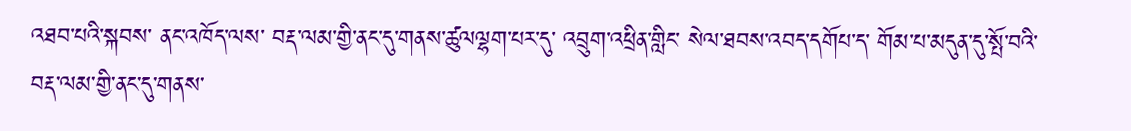འཐབ་པའི་སྐབས་ ནང་འཁོད་ལས་ བརྡ་ལམ་གྱི་ནང་དུ་གནས་ཚུལལྷག་པར་དུ་ འབྲུག་འཕྲིན་གླིང་ སེལ་ཐབས་འབད་དགོཔ་ད་ གོམ་པ་མདུན་དུ་སྤོ་བའི་ བརྡ་ལམ་གྱི་ནང་དུ་གནས་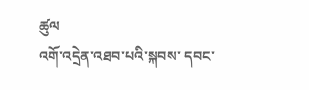ཚུལ
འགོ་འདྲེན་འཐབ་པའི་སྐབས་ དབང་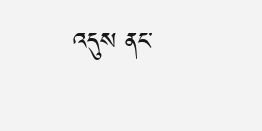འདུས ནང་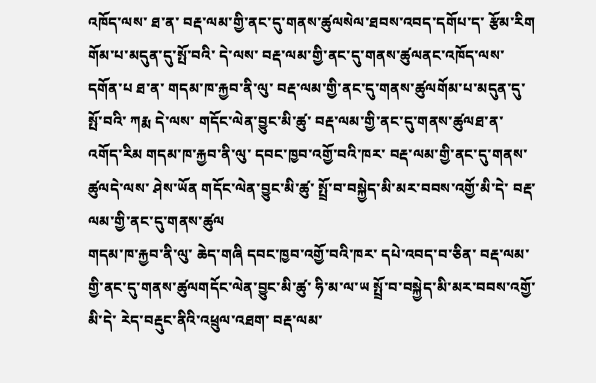འཁོད་ལས་ ཐ་ན་ བརྡ་ལམ་གྱི་ནང་དུ་གནས་ཚུལསེལ་ཐབས་འབད་དགོཔ་ད་ རྩོམ་རིག གོམ་པ་མདུན་དུ་སྤོ་བའི་ དེ་ལས་ བརྡ་ལམ་གྱི་ནང་དུ་གནས་ཚུལནང་འཁོད་ལས་ དགོན་པ ཐ་ན་ གདམ་ཁ་རྐྱབ་ནི་ལུ་ བརྡ་ལམ་གྱི་ནང་དུ་གནས་ཚུལགོམ་པ་མདུན་དུ་སྤོ་བའི་ ཀརྨ དེ་ལས་ གདོང་ལེན་བྱུང་མི་ཚུ་ བརྡ་ལམ་གྱི་ནང་དུ་གནས་ཚུལཐ་ན་ འགོད་རིམ གདམ་ཁ་རྐྱབ་ནི་ལུ་ དབང་ཁྱབ་འགྱོ་བའི་ཁར་ བརྡ་ལམ་གྱི་ནང་དུ་གནས་ཚུལདེ་ལས་ ཤེས་ཡོན གདོང་ལེན་བྱུང་མི་ཚུ་ སྤྲོ་བ་བསྐྱེད་མི་མར་བབས་འགྱོ་མི་དེ་ བརྡ་ལམ་གྱི་ནང་དུ་གནས་ཚུལ
གདམ་ཁ་རྐྱབ་ནི་ལུ་ ཆེད་གཞི དབང་ཁྱབ་འགྱོ་བའི་ཁར་ དཔེ་འབད་བ་ཅིན་ བརྡ་ལམ་གྱི་ནང་དུ་གནས་ཚུལགདོང་ལེན་བྱུང་མི་ཚུ་ ཧི་མ་ལ་ཡ སྤྲོ་བ་བསྐྱེད་མི་མར་བབས་འགྱོ་མི་དེ་ རེད་བརྡུང་ནིའི་འཕྲུལ་འཐག་ བརྡ་ལམ་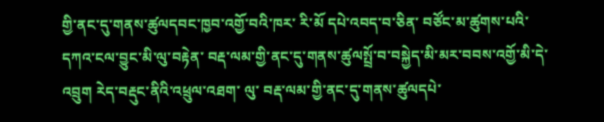གྱི་ནང་དུ་གནས་ཚུལདབང་ཁྱབ་འགྱོ་བའི་ཁར་ རི་མོ དཔེ་འབད་བ་ཅིན་ བཙོང་མ་ཚུགས་པའི་དཀའ་ངལ་བྱུང་མི་ལུ་བརྟེན་ བརྡ་ལམ་གྱི་ནང་དུ་གནས་ཚུལསྤྲོ་བ་བསྐྱེད་མི་མར་བབས་འགྱོ་མི་དེ་ འབྲུག རེད་བརྡུང་ནིའི་འཕྲུལ་འཐག་ ལུ་ བརྡ་ལམ་གྱི་ནང་དུ་གནས་ཚུལདཔེ་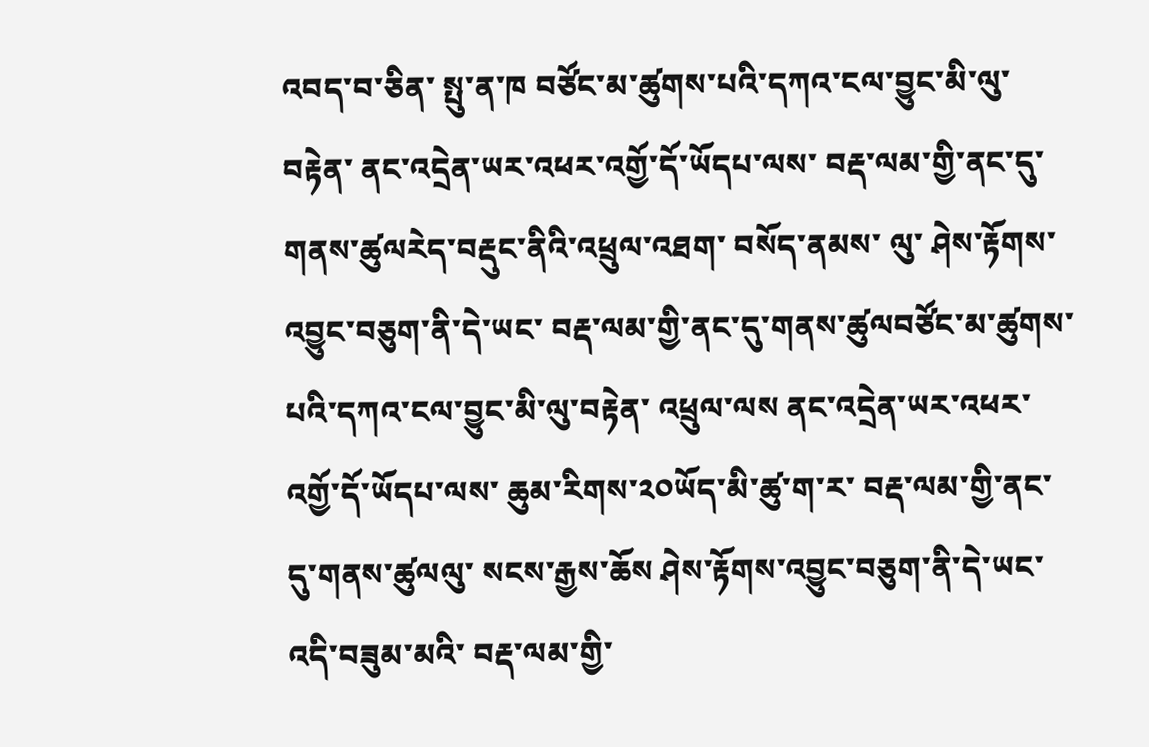འབད་བ་ཅིན་ སྤུ་ན་ཁ བཙོང་མ་ཚུགས་པའི་དཀའ་ངལ་བྱུང་མི་ལུ་བརྟེན་ ནང་འདྲེན་ཡར་འཕར་འགྱོ་དོ་ཡོདཔ་ལས་ བརྡ་ལམ་གྱི་ནང་དུ་གནས་ཚུལརེད་བརྡུང་ནིའི་འཕྲུལ་འཐག་ བསོད་ནམས་ ལུ་ ཤེས་རྟོགས་འབྱུང་བཅུག་ནི་དེ་ཡང་ བརྡ་ལམ་གྱི་ནང་དུ་གནས་ཚུལབཙོང་མ་ཚུགས་པའི་དཀའ་ངལ་བྱུང་མི་ལུ་བརྟེན་ འཕྲུལ་ལས ནང་འདྲེན་ཡར་འཕར་འགྱོ་དོ་ཡོདཔ་ལས་ ཆུམ་རིགས་༢༠ཡོད་མི་ཚུ་ག་ར་ བརྡ་ལམ་གྱི་ནང་དུ་གནས་ཚུལལུ་ སངས་རྒྱས་ཆོས ཤེས་རྟོགས་འབྱུང་བཅུག་ནི་དེ་ཡང་ འདི་བཟུམ་མའི་ བརྡ་ལམ་གྱི་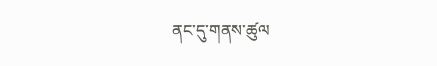ནང་དུ་གནས་ཚུལ